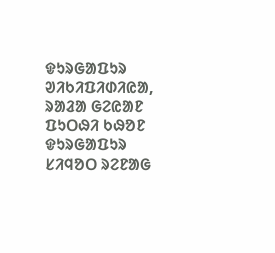ᱫᱩᱨᱜᱟᱯᱩᱨ
ᱣᱤᱠᱤᱯᱤᱰᱤᱭᱟ, ᱨᱟᱲᱟ ᱜᱮᱭᱟᱱ ᱯᱩᱛᱷᱤ ᱠᱷᱚᱱ
ᱫᱩᱨᱜᱟᱯᱩᱨ
ᱥᱤᱧᱚᱛ ᱨᱮᱱᱟᱜ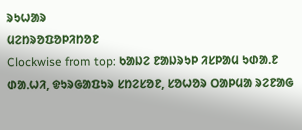ᱨᱩᱦᱟᱨ
ᱢᱮᱴᱨᱚᱯᱚᱞᱤᱴᱚᱱ
Clockwise from top: ᱠᱟᱡᱮ ᱱᱟᱡᱨᱩᱞ ᱤᱥᱞᱟᱢ ᱩᱰᱟᱹᱱ ᱰᱟᱹᱦᱤ, ᱫᱩᱨᱜᱟᱯᱩᱨ ᱥᱴᱮᱥᱚᱱ, ᱥᱚᱦᱚᱨ ᱛᱟᱞᱢᱟ ᱨᱮᱱᱟᱜ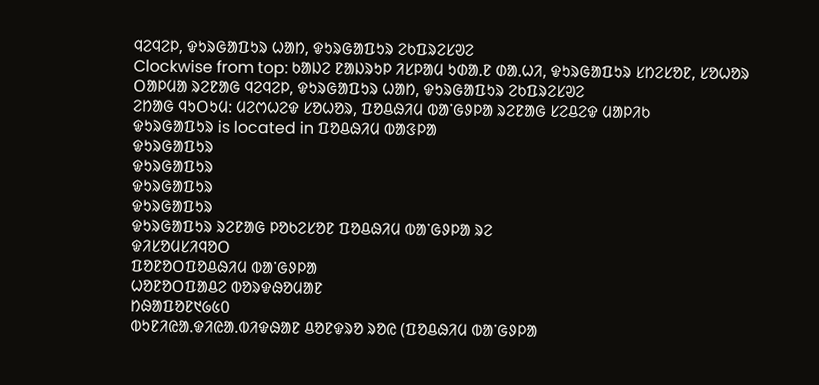ᱧᱮᱧᱮᱞ, ᱫᱩᱨᱜᱟᱯᱩᱨ ᱦᱟᱴ, ᱫᱩᱨᱜᱟᱯᱩᱨ ᱮᱠᱯᱨᱮᱥᱣᱮ
Clockwise from top: ᱠᱟᱡᱮ ᱱᱟᱡᱨᱩᱞ ᱤᱥᱞᱟᱢ ᱩᱰᱟᱹᱱ ᱰᱟᱹᱦᱤ, ᱫᱩᱨᱜᱟᱯᱩᱨ ᱥᱴᱮᱥᱚᱱ, ᱥᱚᱦᱚᱨ ᱛᱟᱞᱢᱟ ᱨᱮᱱᱟᱜ ᱧᱮᱧᱮᱞ, ᱫᱩᱨᱜᱟᱯᱩᱨ ᱦᱟᱴ, ᱫᱩᱨᱜᱟᱯᱩᱨ ᱮᱠᱯᱨᱮᱥᱣᱮ
ᱮᱴᱟᱜ ᱧᱩᱛᱩᱢ: ᱢᱮᱬᱦᱮᱫ ᱥᱚᱦᱚᱨ, ᱯᱚᱪᱷᱤᱢ ᱵᱟᱸᱜᱽᱞᱟ ᱨᱮᱱᱟᱜ ᱥᱮᱪᱮᱫ ᱢᱟᱞᱤᱠ
ᱫᱩᱨᱜᱟᱯᱩᱨ is located in ᱯᱚᱪᱷᱤᱢ ᱵᱟᱝᱞᱟ
ᱫᱩᱨᱜᱟᱯᱩᱨ
ᱫᱩᱨᱜᱟᱯᱩᱨ
ᱫᱩᱨᱜᱟᱯᱩᱨ
ᱫᱩᱨᱜᱟᱯᱩᱨ
ᱫᱩᱨᱜᱟᱯᱩᱨ ᱨᱮᱱᱟᱜ ᱞᱚᱠᱮᱥᱚᱱ ᱯᱚᱪᱷᱤᱢ ᱵᱟᱸᱜᱽᱞᱟ ᱨᱮ
ᱫᱤᱥᱚᱢᱥᱤᱧᱚᱛ
ᱯᱚᱱᱚᱛᱯᱚᱪᱷᱤᱢ ᱵᱟᱸᱜᱽᱞᱟ
ᱦᱚᱱᱚᱛᱯᱟᱪᱮ ᱵᱚᱨᱫᱷᱚᱢᱟᱱ
ᱴᱷᱟᱯᱚᱱ᱑᱙᱕᱐
ᱵᱩᱱᱤᱭᱟᱹᱫᱤᱭᱟᱹᱵᱤᱫᱷᱟᱱ ᱪᱚᱱᱫᱨᱚ ᱨᱚᱭ (ᱯᱚᱪᱷᱤᱢ ᱵᱟᱸᱜᱽᱞᱟ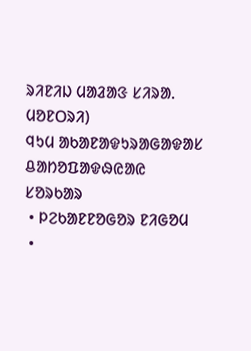ᱨᱤᱱᱤᱡ ᱢᱟᱲᱟᱝ ᱥᱤᱨᱟᱹ ᱢᱚᱱᱛᱨᱤ)
ᱧᱩᱢ ᱟᱠᱟᱱᱟᱫᱩᱨᱟᱜᱟᱫᱟᱥ ᱪᱟᱴᱚᱯᱟᱫᱷᱭᱟᱭ
ᱥᱚᱨᱠᱟᱨ
 • ᱞᱮᱠᱟᱱᱱᱚᱜᱚᱨ ᱱᱤᱜᱚᱢ
 •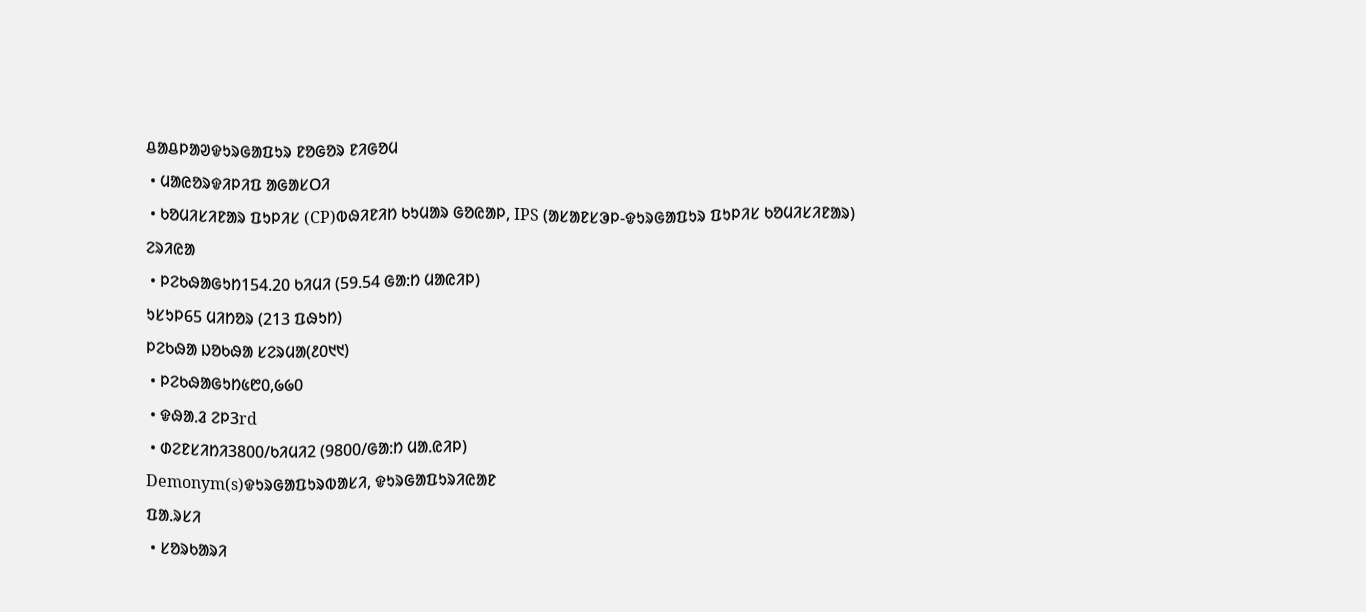ᱪᱟᱪᱞᱟᱣᱫᱩᱨᱜᱟᱯᱩᱨ ᱱᱚᱜᱚᱨ ᱱᱤᱜᱚᱢ
 • ᱢᱟᱭᱚᱨᱫᱤᱞᱤᱯ ᱟᱜᱟᱥᱛᱤ
 • ᱠᱚᱢᱤᱥᱤᱱᱟᱨ ᱯᱩᱞᱤᱥ (CP)ᱵᱷᱤᱱᱤᱴ ᱠᱩᱢᱟᱨ ᱜᱚᱭᱟᱞ, IPS (ᱟᱥᱟᱱᱥᱳᱞ-ᱫᱩᱨᱜᱟᱯᱩᱨ ᱯᱩᱞᱤᱥ ᱠᱚᱢᱤᱥᱤᱱᱟᱨ)
ᱮᱨᱤᱭᱟ
 • ᱞᱮᱠᱷᱟᱜᱩᱴ154.20 ᱠᱤᱢᱤ (59.54 ᱜᱟᱺᱴ ᱢᱟᱭᱤᱞ)
ᱩᱥᱩᱞ65 ᱢᱤᱴᱚᱨ (213 ᱯᱷᱩᱴ)
ᱞᱮᱠᱷᱟ ᱡᱚᱠᱷᱟ ᱥᱮᱨᱢᱟ(᱒᱐᱑᱑)
 • ᱞᱮᱠᱷᱟᱜᱩᱴ᱕᱘᱐,᱙᱙᱐
 • ᱫᱷᱟᱹᱲ ᱮᱞ3rd
 • ᱰᱮᱱᱥᱤᱴᱤ3800/ᱠᱤᱢᱤ2 (9800/ᱜᱟᱺᱴ ᱢᱟᱹᱭᱤᱞ)
Demonym(s)ᱫᱩᱨᱜᱟᱯᱩᱨᱵᱟᱥᱤ, ᱫᱩᱨᱜᱟᱯᱩᱨᱤᱭᱟᱱ
ᱯᱟᱹᱨᱥᱤ
 • ᱥᱚᱨᱠᱟᱨᱤ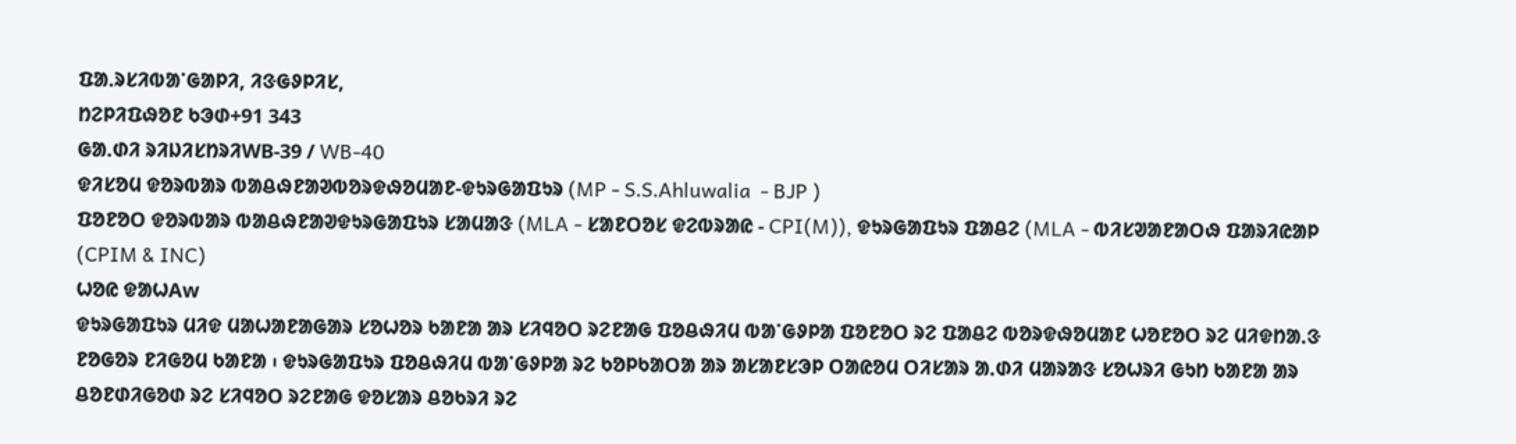ᱯᱟᱹᱨᱥᱤᱵᱟᱸᱜᱟᱞᱤ, ᱤᱝᱜᱽᱞᱤᱥ,
ᱴᱮᱞᱤᱯᱷᱚᱱ ᱠᱳᱰ+91 343
ᱜᱟᱹᱰᱤ ᱨᱤᱡᱤᱥᱴᱨᱤWB-39 / WB-40
ᱫᱤᱥᱚᱢ ᱫᱚᱨᱵᱟᱨ ᱵᱟᱪᱷᱱᱟᱣᱵᱚᱨᱫᱷᱚᱢᱟᱱ-ᱫᱩᱨᱜᱟᱯᱩᱨ (MP - S.S.Ahluwalia  - BJP )
ᱯᱚᱱᱚᱛ ᱫᱚᱨᱵᱟᱨ ᱵᱟᱪᱷᱱᱟᱣᱫᱩᱨᱜᱟᱯᱩᱨ ᱥᱟᱢᱟᱝ (MLA - ᱥᱟᱱᱛᱚᱥ ᱫᱮᱵᱨᱟᱭ - CPI(M)), ᱫᱩᱨᱜᱟᱯᱩᱨ ᱯᱟᱪᱮ (MLA - ᱵᱤᱥᱣᱟᱱᱟᱛᱷ ᱯᱟᱨᱤᱭᱟᱞ (CPIM & INC)
ᱦᱚᱭ ᱫᱟᱦAw
ᱫᱩᱨᱜᱟᱯᱩᱨ ᱢᱤᱫ ᱢᱟᱦᱟᱱᱟᱜᱟᱨ ᱥᱚᱦᱚᱨ ᱠᱟᱱᱟ ᱟᱨ ᱥᱤᱧᱚᱛ ᱨᱮᱱᱟᱜ ᱯᱚᱪᱷᱤᱢ ᱵᱟᱸᱜᱽᱞᱟ ᱯᱚᱱᱚᱛ ᱨᱮ ᱯᱟᱪᱮ ᱵᱚᱨᱫᱷᱚᱢᱟᱱ ᱦᱚᱱᱚᱛ ᱨᱮ ᱢᱤᱫᱴᱟᱹᱝ ᱱᱚᱜᱚᱨ ᱱᱤᱜᱚᱢ ᱠᱟᱱᱟ ᱾ ᱫᱩᱨᱜᱟᱯᱩᱨ ᱯᱚᱪᱷᱤᱢ ᱵᱟᱸᱜᱽᱞᱟ ᱨᱮ ᱠᱚᱞᱠᱟᱛᱟ ᱟᱨ ᱟᱥᱟᱱᱥᱳᱞ ᱛᱟᱭᱚᱢ ᱛᱤᱥᱟᱨ ᱟᱹᱰᱤ ᱢᱟᱨᱟᱝ ᱥᱚᱦᱨᱤ ᱜᱩᱴ ᱠᱟᱱᱟ ᱟᱨ ᱪᱚᱱᱰᱤᱜᱚᱰ ᱨᱮ ᱥᱤᱧᱚᱛ ᱨᱮᱱᱟᱜ ᱫᱚᱥᱟᱨ ᱪᱚᱠᱨᱤ ᱨᱮ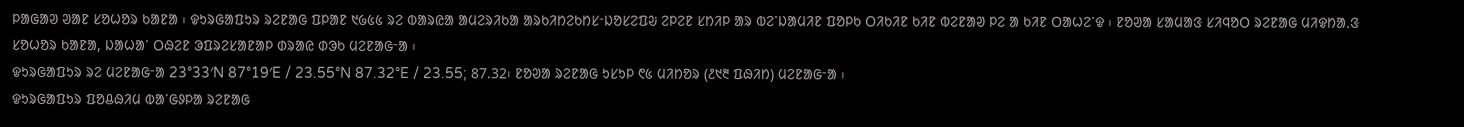ᱞᱟᱜᱟᱣ ᱣᱟᱱ ᱥᱚᱦᱚᱨ ᱠᱟᱱᱟ ᱾ ᱫᱩᱨᱜᱟᱯᱩᱨ ᱨᱮᱱᱟᱜ ᱯᱞᱟᱱ ᱑᱙᱕᱕ ᱨᱮ ᱵᱟᱨᱭᱟ ᱟᱢᱮᱨᱤᱠᱟ ᱟᱨᱠᱤᱴᱮᱠᱴᱥᱼᱡᱚᱥᱮᱯᱶ ᱮᱞᱮᱱ ᱥᱴᱤᱞ ᱟᱨ ᱵᱮᱸᱡᱟᱢᱤᱱ ᱯᱚᱞᱠ ᱛᱤᱠᱤᱱ ᱠᱤᱱ ᱵᱮᱱᱟᱣ ᱞᱮ ᱟ ᱠᱤᱱ ᱛᱟᱦᱮᱸᱫ ᱾ ᱱᱚᱣᱟ ᱥᱟᱢᱟᱝ ᱥᱤᱧᱚᱛ ᱨᱮᱱᱟᱜ ᱢᱤᱫᱴᱟᱹᱝ ᱥᱚᱦᱚᱨ ᱠᱟᱱᱟ, ᱡᱟᱦᱟᱸ ᱛᱷᱮᱱ ᱳᱯᱨᱮᱥᱟᱱᱟᱞ ᱰᱨᱟᱭ ᱰᱳᱠ ᱢᱮᱱᱟᱜᱼᱟ ᱾
ᱫᱩᱨᱜᱟᱯᱩᱨ ᱨᱮ ᱢᱮᱱᱟᱜᱼᱟ 23°33′N 87°19′E / 23.55°N 87.32°E / 23.55; 87.32᱾ ᱱᱚᱣᱟ ᱨᱮᱱᱟᱜ ᱩᱥᱩᱞ ᱖᱕ ᱢᱤᱴᱚᱨ (᱒᱑᱓ ᱯᱷᱤᱴ) ᱢᱮᱱᱟᱜᱼᱟ ᱾
ᱫᱩᱨᱜᱟᱯᱩᱨ ᱯᱚᱪᱷᱤᱢ ᱵᱟᱸᱜᱽᱞᱟ ᱨᱮᱱᱟᱜ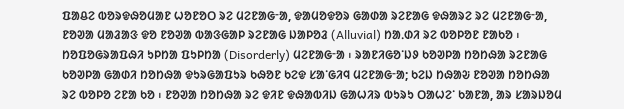ᱯᱟᱪᱮ ᱵᱚᱨᱫᱷᱚᱢᱟᱱ ᱦᱚᱱᱚᱛ ᱨᱮ ᱢᱮᱱᱟᱜᱼᱟ, ᱫᱟᱢᱚᱫᱚᱨ ᱜᱟᱰᱟ ᱨᱮᱱᱟᱜ ᱫᱷᱟᱨᱮ ᱨᱮ ᱢᱮᱱᱟᱜᱼᱟ, ᱱᱚᱣᱟ ᱢᱟᱲᱟᱝ ᱫᱚ ᱱᱚᱣᱟ ᱵᱟᱝᱜᱟᱞ ᱨᱮᱱᱟᱜ ᱡᱟᱞᱚᱲ (Alluvial) ᱴᱟᱹᱰᱤ ᱨᱮ ᱵᱚᱞᱚᱱ ᱱᱟᱠᱚ ᱾ ᱴᱚᱯᱚᱜᱨᱟᱯᱷᱤ ᱩᱞᱴᱟ ᱯᱩᱞᱴᱟ (Disorderly) ᱢᱮᱱᱟᱜᱼᱟ ᱾ ᱨᱟᱱᱤᱜᱚᱸᱡᱽ ᱠᱚᱣᱞᱟ ᱴᱚᱴᱷᱟ ᱨᱮᱱᱟᱜ ᱠᱚᱣᱞᱟ ᱜᱟᱰᱤ ᱴᱚᱴᱷᱟ ᱫᱩᱨᱜᱟᱯᱩᱨ ᱠᱷᱚᱱ ᱠᱮᱫ ᱥᱟᱸᱜᱤᱧ ᱢᱮᱱᱟᱜᱼᱟ; ᱠᱮᱡ ᱴᱷᱟᱶ ᱱᱚᱣᱟ ᱴᱚᱴᱷᱟ ᱨᱮ ᱵᱚᱞᱚ ᱮᱱᱟ ᱠᱚ ᱾ ᱱᱚᱣᱟ ᱴᱚᱴᱷᱟ ᱨᱮ ᱫᱤᱱ ᱫᱷᱟᱵᱤᱡ ᱜᱟᱦᱤᱨ ᱵᱩᱨᱩ ᱛᱟᱦᱮᱸ ᱠᱟᱱᱟ, ᱟᱨ ᱥᱟᱨᱡᱚᱢ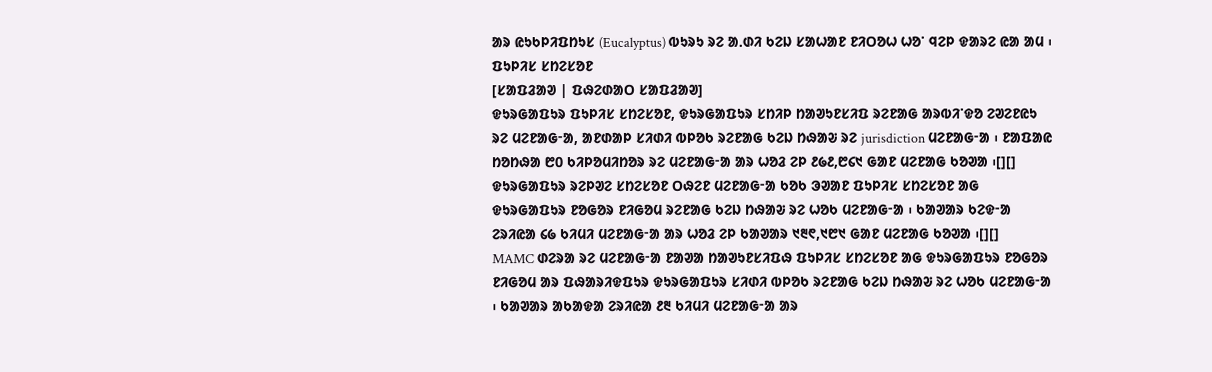ᱟᱨ ᱭᱩᱠᱞᱤᱯᱴᱩᱥ (Eucalyptus) ᱵᱩᱨᱩ ᱨᱮ ᱟᱹᱰᱤ ᱠᱮᱡ ᱥᱟᱦᱟᱱ ᱱᱤᱛᱚᱦ ᱦᱚᱸ ᱧᱮᱞ ᱫᱟᱨᱮ ᱭᱟ ᱟᱢ ᱾
ᱯᱩᱞᱤᱥ ᱥᱴᱮᱥᱚᱱ
[ᱥᱟᱯᱲᱟᱣ | ᱯᱷᱮᱰᱟᱛ ᱥᱟᱯᱲᱟᱣ]
ᱫᱩᱨᱜᱟᱯᱩᱨ ᱯᱩᱞᱤᱥ ᱥᱴᱮᱥᱚᱱ, ᱫᱩᱨᱜᱟᱯᱩᱨ ᱥᱴᱤᱞ ᱴᱟᱣᱩᱱᱥᱤᱯ ᱨᱮᱱᱟᱜ ᱟᱨᱵᱤᱸᱫᱚ ᱮᱣᱮᱱᱭᱩ ᱨᱮ ᱢᱮᱱᱟᱜᱼᱟ, ᱟᱱᱰᱟᱞ ᱥᱤᱰᱤ ᱵᱞᱚᱠ ᱨᱮᱱᱟᱜ ᱠᱮᱡ ᱴᱷᱟᱶ ᱨᱮ jurisdiction ᱢᱮᱱᱟᱜᱼᱟ ᱾ ᱱᱟᱯᱟᱭ ᱴᱚᱴᱷᱟ ᱘᱐ ᱠᱤᱞᱚᱢᱤᱴᱚᱨ ᱨᱮ ᱢᱮᱱᱟᱜᱼᱟ ᱟᱨ ᱦᱚᱲ ᱮᱞ ᱒᱙᱒,᱘᱔᱑ ᱜᱟᱱ ᱢᱮᱱᱟᱜ ᱠᱚᱣᱟ ᱾[][]
ᱫᱩᱨᱜᱟᱯᱩᱨ ᱨᱮᱞᱣᱮ ᱥᱴᱮᱥᱚᱱ ᱛᱷᱮᱱ ᱢᱮᱱᱟᱜᱼᱟ ᱠᱚᱠ ᱳᱣᱟᱱ ᱯᱩᱞᱤᱥ ᱥᱴᱮᱥᱚᱱ ᱟᱜ ᱫᱩᱨᱜᱟᱯᱩᱨ ᱱᱚᱜᱚᱨ ᱱᱤᱜᱚᱢ ᱨᱮᱱᱟᱜ ᱠᱮᱡ ᱴᱷᱟᱶ ᱨᱮ ᱦᱚᱠ ᱢᱮᱱᱟᱜᱼᱟ ᱾ ᱠᱟᱣᱟᱨ ᱠᱮᱫᱼᱟ ᱮᱨᱤᱭᱟ ᱔᱙ ᱠᱤᱢᱤ ᱢᱮᱱᱟᱜᱼᱟ ᱟᱨ ᱦᱚᱲ ᱮᱞ ᱠᱟᱣᱟᱨ ᱑᱓᱖,᱑᱘᱑ ᱜᱟᱱ ᱢᱮᱱᱟᱜ ᱠᱚᱣᱟ ᱾[][]
MAMC ᱰᱮᱨᱟ ᱨᱮ ᱢᱮᱱᱟᱜᱼᱟ ᱱᱟᱣᱟ ᱴᱟᱣᱩᱱᱥᱤᱯᱷ ᱯᱩᱞᱤᱥ ᱥᱴᱮᱥᱚᱱ ᱟᱜ ᱫᱩᱨᱜᱟᱯᱩᱨ ᱱᱚᱜᱚᱨ ᱱᱤᱜᱚᱢ ᱟᱨ ᱯᱷᱟᱨᱤᱫᱯᱩᱨ ᱫᱩᱨᱜᱟᱯᱩᱨ ᱥᱤᱰᱤ ᱵᱞᱚᱠ ᱨᱮᱱᱟᱜ ᱠᱮᱡ ᱴᱷᱟᱶ ᱨᱮ ᱦᱚᱠ ᱢᱮᱱᱟᱜᱼᱟ ᱾ ᱠᱟᱣᱟᱨ ᱟᱠᱟᱫᱟ ᱮᱨᱤᱭᱟ ᱒᱓ ᱠᱤᱢᱤ ᱢᱮᱱᱟᱜᱼᱟ ᱟᱨ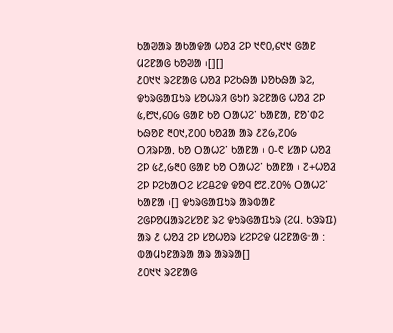ᱠᱟᱣᱟᱨ ᱟᱠᱟᱫᱟ ᱦᱚᱲ ᱮᱞ ᱑᱖᱐,᱔᱑᱑ ᱜᱟᱱ ᱢᱮᱱᱟᱜ ᱠᱚᱣᱟ ᱾[][]
᱒᱐᱑᱑ ᱨᱮᱱᱟᱜ ᱦᱚᱲ ᱞᱮᱠᱷᱟ ᱡᱚᱠᱷᱟ ᱨᱮ, ᱫᱩᱨᱜᱟᱯᱩᱨ ᱥᱚᱦᱨᱤ ᱜᱩᱴ ᱨᱮᱱᱟᱜ ᱦᱚᱲ ᱮᱞ ᱕,᱘᱑,᱔᱐᱙ ᱜᱟᱱ ᱠᱚ ᱛᱟᱦᱮᱸ ᱠᱟᱱᱟ, ᱱᱚᱸᱰᱮ ᱠᱷᱚᱱ ᱓᱐᱑,᱗᱐᱐ ᱠᱚᱲᱟ ᱟᱨ ᱒᱗᱙,᱗᱐᱙ ᱛᱤᱨᱞᱟᱹ ᱠᱚ ᱛᱟᱦᱮᱸ ᱠᱟᱱᱟ ᱾ ᱐-᱖ ᱥᱟᱞ ᱦᱚᱲ ᱮᱞ ᱕᱒,᱙᱓᱐ ᱜᱟᱱ ᱠᱚ ᱛᱟᱦᱮᱸ ᱠᱟᱱᱟ ᱾ ᱗+ᱦᱚᱲ ᱮᱞ ᱞᱮᱠᱟᱛᱮ ᱥᱮᱪᱮᱫ ᱫᱚᱧ ᱘᱗.᱗᱐% ᱛᱟᱦᱮᱸ ᱠᱟᱱᱟ ᱾[] ᱫᱩᱨᱜᱟᱯᱩᱨ ᱟᱨᱵᱟᱱ ᱮᱜᱞᱚᱢᱟᱨᱮᱥᱚᱱ ᱨᱮ ᱫᱩᱨᱜᱟᱯᱩᱨ (ᱮᱢ. ᱠᱳᱨᱯ) ᱟᱨ ᱒ ᱦᱚᱲ ᱮᱞ ᱥᱚᱦᱚᱨ ᱥᱮᱞᱮᱫ ᱢᱮᱱᱟᱜᱼᱟ : ᱵᱟᱢᱩᱱᱟᱨᱟ ᱟᱨ ᱟᱨᱨᱟ[]
᱒᱐᱑᱑ ᱨᱮᱱᱟᱜ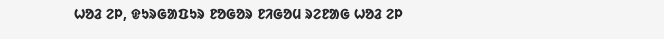ᱦᱚᱲ ᱮᱞ, ᱫᱩᱨᱜᱟᱯᱩᱨ ᱱᱚᱜᱚᱨ ᱱᱤᱜᱚᱢ ᱨᱮᱱᱟᱜ ᱦᱚᱲ ᱮᱞ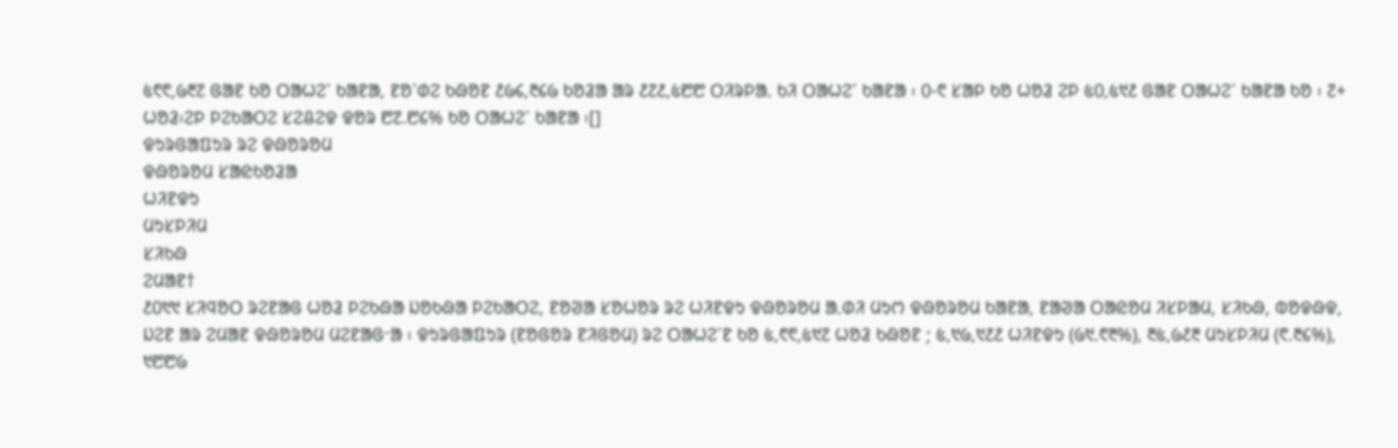᱕᱖᱖,᱙᱓᱗ ᱜᱟᱱ ᱠᱚ ᱛᱟᱦᱮᱸ ᱠᱟᱱᱟ, ᱱᱚᱸᱰᱮ ᱠᱷᱚᱱ ᱒᱙᱔,᱓᱔᱙ ᱠᱚᱲᱟ ᱟᱨ ᱒᱗᱒,᱕᱘᱘ ᱛᱤᱨᱞᱟᱹ ᱠᱤ ᱛᱟᱦᱮᱸ ᱠᱟᱱᱟ ᱾ ᱐-᱖ ᱥᱟᱞ ᱠᱚ ᱦᱚᱲ ᱮᱞ ᱕᱐,᱕᱑᱒ ᱜᱟᱱ ᱛᱟᱦᱮᱸ ᱠᱟᱱᱟ ᱠᱚ ᱾ ᱗+ ᱦᱚᱲ᱾ᱮᱞ ᱞᱮᱠᱟᱛᱮ ᱥᱮᱪᱮᱫ ᱫᱚᱨ ᱘᱗.᱘᱔% ᱠᱚ ᱛᱟᱦᱮᱸ ᱠᱟᱱᱟ ᱾[]
ᱫᱩᱨᱜᱟᱯᱩᱨ ᱨᱮ ᱫᱷᱚᱨᱚᱢ
ᱫᱷᱚᱨᱚᱢ ᱥᱟᱭᱠᱚᱲᱟ
ᱦᱤᱱᱫᱩ
ᱢᱩᱥᱞᱤᱢ
ᱥᱤᱠᱷ
ᱮᱢᱟᱱ†
᱒᱐᱑᱑ ᱥᱤᱧᱚᱛ ᱨᱮᱱᱟᱜ ᱦᱚᱲ ᱞᱮᱠᱷᱟ ᱡᱚᱠᱷᱟ ᱞᱮᱠᱟᱛᱮ, ᱱᱚᱣᱟ ᱥᱚᱦᱚᱨ ᱨᱮ ᱦᱤᱱᱫᱩ ᱫᱷᱚᱨᱚᱢ ᱟᱹᱰᱤ ᱢᱩᱬ ᱫᱷᱚᱨᱚᱢ ᱠᱟᱱᱟ, ᱱᱟᱣᱟ ᱛᱟᱭᱚᱢ ᱤᱥᱞᱟᱢ, ᱥᱤᱠᱷ, ᱵᱚᱫᱷᱫ, ᱡᱮᱱ ᱟᱨ ᱮᱢᱟᱱ ᱫᱷᱚᱨᱚᱢ ᱢᱮᱱᱟᱜᱼᱟ ᱾ ᱫᱩᱨᱜᱟᱯᱩᱨ (ᱱᱚᱜᱚᱨ ᱱᱤᱜᱚᱢ) ᱨᱮ ᱛᱟᱦᱮᱸᱱ ᱠᱚ ᱕,᱖᱖,᱕᱑᱗ ᱦᱚᱲ ᱠᱷᱚᱱ ; ᱕,᱑᱙,᱑᱒᱒ ᱦᱤᱱᱫᱩ (᱙᱑.᱖᱓%), ᱓᱕,᱙᱒᱓ ᱢᱩᱥᱞᱤᱢ (᱖.᱓᱔%), ᱑᱘᱘᱙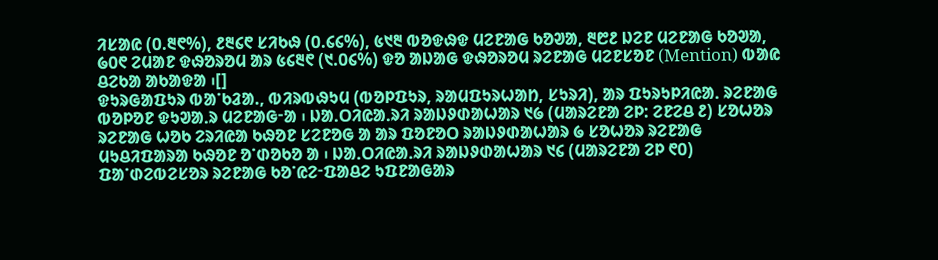ᱤᱥᱟᱭ (᱐.᱓᱖%), ᱒᱓᱔᱖ ᱥᱤᱠᱷ (᱐.᱔᱔%), ᱕᱑᱓ ᱵᱚᱫᱷᱫ ᱢᱮᱱᱟᱜ ᱠᱚᱣᱟ, ᱓᱘᱒ ᱡᱮᱱ ᱢᱮᱱᱟᱜ ᱠᱚᱣᱟ, ᱙᱐᱖ ᱮᱢᱟᱱ ᱫᱷᱚᱨᱚᱢ ᱟᱨ ᱕᱔᱓᱖ (᱑.᱐᱔%) ᱫᱚ ᱟᱡᱟᱜ ᱫᱷᱚᱨᱚᱢ ᱨᱮᱱᱟᱜ ᱢᱮᱱᱥᱚᱱ (Mention) ᱵᱟᱭ ᱪᱮᱠᱟ ᱟᱠᱟᱫᱟ ᱾[]
ᱫᱩᱨᱜᱟᱯᱩᱨ ᱵᱟᱸᱠᱲᱟ., ᱵᱤᱨᱵᱷᱩᱢ (ᱵᱚᱞᱯᱩᱨ, ᱨᱟᱢᱯᱩᱨᱦᱟᱴ, ᱥᱩᱨᱤ), ᱟᱨ ᱯᱩᱨᱩᱞᱤᱭᱟᱹ ᱨᱮᱱᱟᱜ ᱵᱚᱞᱚᱱ ᱫᱩᱣᱟᱹᱨ ᱢᱮᱱᱟᱜᱼᱟ ᱾ ᱡᱟᱹᱛᱤᱭᱟᱹᱨᱤ ᱨᱟᱡᱽᱰᱟᱦᱟᱨ ᱑᱙ (ᱢᱟᱨᱮᱱᱟ ᱮᱞ: ᱮᱱᱮᱪ ᱒) ᱥᱚᱦᱚᱨ ᱨᱮᱱᱟᱜ ᱦᱚᱠ ᱮᱨᱤᱭᱟ ᱠᱷᱚᱱ ᱥᱮᱱᱚᱜ ᱟ ᱟᱨ ᱯᱚᱱᱚᱛ ᱨᱟᱡᱽᱰᱟᱦᱟᱨ ᱙ ᱥᱚᱦᱚᱨ ᱨᱮᱱᱟᱜ ᱢᱩᱪᱤᱯᱟᱨᱟ ᱠᱷᱚᱱ ᱚᱸᱰᱚᱠᱚ ᱟ ᱾ ᱡᱟᱹᱛᱤᱭᱟᱹᱨᱤ ᱨᱟᱡᱽᱰᱟᱦᱟᱨ ᱑᱔ (ᱢᱟᱨᱮᱱᱟ ᱮᱞ ᱖᱐) ᱯᱟᱸᱰᱮᱵᱮᱥᱚᱨ ᱨᱮᱱᱟᱜ ᱠᱚᱸᱭᱮᱼᱯᱟᱪᱮ ᱩᱯᱱᱟᱜᱟᱨ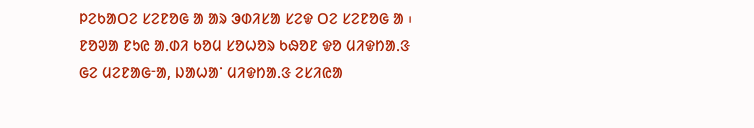ᱞᱮᱠᱟᱛᱮ ᱥᱮᱱᱚᱜ ᱟ ᱟᱨ ᱳᱰᱤᱥᱟ ᱥᱮᱫ ᱛᱮ ᱥᱮᱱᱚᱜ ᱟ ᱾ ᱱᱚᱣᱟ ᱱᱩᱭ ᱟᱹᱰᱤ ᱠᱚᱢ ᱥᱚᱦᱚᱨ ᱠᱷᱚᱱ ᱫᱚ ᱢᱤᱫᱴᱟᱹᱝ ᱜᱮ ᱢᱮᱱᱟᱜᱼᱟ, ᱡᱟᱦᱟᱸ ᱢᱤᱫᱴᱟᱹᱝ ᱮᱥᱤᱭᱟ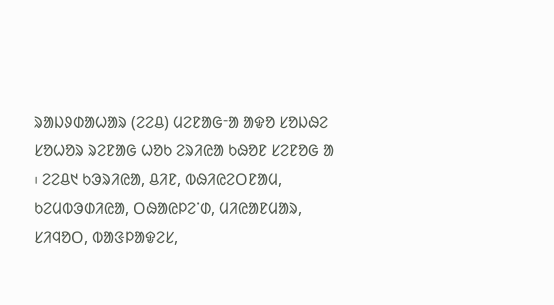ᱨᱟᱡᱽᱰᱟᱦᱟᱨ (ᱮᱮᱪ) ᱢᱮᱱᱟᱜᱼᱟ ᱟᱫᱚ ᱥᱚᱡᱷᱮ ᱥᱚᱦᱚᱨ ᱨᱮᱱᱟᱜ ᱦᱚᱠ ᱮᱨᱤᱭᱟ ᱠᱷᱚᱱ ᱥᱮᱱᱚᱜ ᱟ ᱾ ᱮᱮᱪ᱑ ᱠᱳᱨᱤᱭᱟ, ᱪᱤᱱ, ᱵᱷᱤᱭᱮᱛᱱᱟᱢ, ᱠᱮᱢᱵᱳᱰᱤᱭᱟ, ᱛᱷᱟᱭᱞᱮᱸᱰ, ᱢᱤᱭᱟᱱᱢᱟᱨ, ᱥᱤᱧᱚᱛ, ᱵᱟᱝᱞᱟᱫᱮᱥ,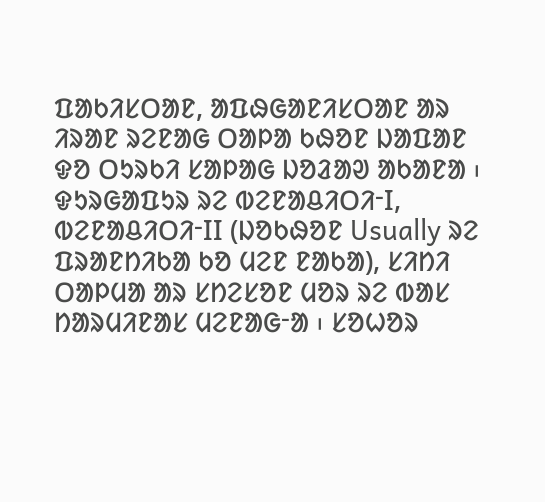ᱯᱟᱠᱤᱥᱛᱟᱱ, ᱟᱯᱷᱜᱟᱱᱤᱥᱛᱟᱱ ᱟᱨ ᱤᱨᱟᱱ ᱨᱮᱱᱟᱜ ᱛᱟᱞᱟ ᱠᱷᱚᱱ ᱡᱟᱯᱟᱱ ᱫᱚ ᱛᱩᱨᱠᱤ ᱥᱟᱞᱟᱜ ᱡᱚᱲᱟᱣ ᱟᱠᱟᱱᱟ ᱾
ᱫᱩᱨᱜᱟᱯᱩᱨ ᱨᱮ ᱵᱮᱱᱟᱪᱤᱛᱤᱼI, ᱵᱮᱱᱟᱪᱤᱛᱤᱼII (ᱡᱚᱠᱷᱚᱱ Usually ᱨᱮ ᱯᱨᱟᱱᱴᱤᱠᱟ ᱠᱚ ᱢᱮᱱ ᱱᱟᱠᱟ), ᱥᱤᱴᱤ ᱛᱟᱞᱢᱟ ᱟᱨ ᱥᱴᱮᱥᱚᱱ ᱢᱚᱨ ᱨᱮ ᱵᱟᱥ ᱴᱟᱨᱢᱤᱱᱟᱥ ᱢᱮᱱᱟᱜᱼᱟ ᱾ ᱥᱚᱦᱚᱨ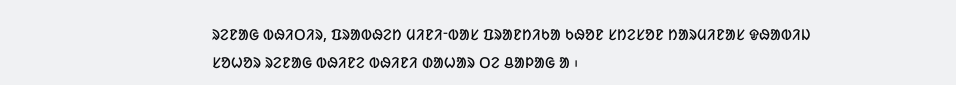ᱨᱮᱱᱟᱜ ᱵᱷᱤᱛᱤᱨ, ᱯᱨᱟᱵᱷᱮᱴ ᱢᱤᱱᱤᱼᱵᱟᱥ ᱯᱨᱟᱱᱴᱤᱠᱟ ᱠᱷᱚᱱ ᱥᱴᱮᱥᱚᱱ ᱴᱟᱨᱢᱤᱱᱟᱥ ᱫᱷᱟᱵᱤᱡ ᱥᱚᱦᱚᱨ ᱨᱮᱱᱟᱜ ᱵᱷᱤᱱᱮ ᱵᱷᱤᱱᱤ ᱰᱟᱦᱟᱨ ᱛᱮ ᱪᱟᱞᱟᱜ ᱟ ᱾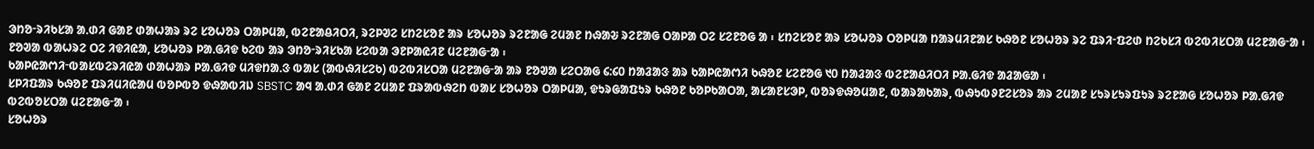ᱳᱴᱚᱼᱨᱤᱠᱥᱟ ᱟᱹᱰᱤ ᱜᱟᱱ ᱰᱟᱦᱟᱨ ᱨᱮ ᱥᱚᱦᱚᱨ ᱛᱟᱞᱢᱟ, ᱵᱮᱱᱟᱪᱤᱛᱤ, ᱨᱮᱞᱣᱮ ᱥᱴᱮᱥᱚᱱ ᱟᱨ ᱥᱚᱦᱚᱨ ᱨᱮᱱᱟᱜ ᱮᱢᱟᱱ ᱴᱷᱟᱶ ᱨᱮᱱᱟᱜ ᱛᱟᱞᱟ ᱛᱮ ᱥᱮᱱᱚᱜ ᱟ ᱾ ᱥᱴᱮᱥᱚᱱ ᱟᱨ ᱥᱚᱦᱚᱨ ᱛᱚᱞᱢᱟ ᱴᱟᱨᱢᱤᱱᱟᱥ ᱠᱷᱚᱱ ᱥᱚᱦᱚᱨ ᱨᱮ ᱯᱨᱤᱼᱯᱮᱰ ᱴᱮᱠᱥᱤ ᱵᱮᱵᱤᱥᱛᱟ ᱢᱮᱱᱟᱜᱼᱟ ᱾ ᱱᱚᱣᱟ ᱵᱟᱦᱨᱮ ᱛᱮ ᱤᱫᱤᱭᱟ, ᱥᱚᱦᱚᱨ ᱞᱟᱹᱜᱤᱫ ᱠᱮᱵ ᱟᱨ ᱳᱴᱚᱼᱨᱤᱥᱠᱟ ᱥᱮᱵᱟ ᱳᱱᱞᱟᱭᱤᱱ ᱢᱮᱱᱟᱜᱼᱟ ᱾
ᱠᱟᱞᱭᱟᱬᱤᱼᱵᱟᱥᱵᱮᱨᱤᱭᱟ ᱰᱟᱦᱟᱨ ᱞᱟᱹᱜᱤᱫ ᱢᱤᱫᱴᱟᱹᱝ ᱵᱟᱥ (ᱟᱵᱷᱤᱥᱮᱠ) ᱵᱮᱵᱤᱥᱛᱟ ᱢᱮᱱᱟᱜᱼᱟ ᱟᱨ ᱱᱚᱣᱟ ᱥᱮᱛᱟᱜ ᱔:᱔᱐ ᱴᱟᱲᱟᱝ ᱟᱨ ᱠᱟᱞᱭᱟᱬᱤ ᱠᱷᱚᱱ ᱥᱮᱱᱚᱜ ᱑᱐ ᱴᱟᱲᱟᱝ ᱵᱮᱱᱟᱪᱤᱛᱤ ᱞᱟᱹᱜᱤᱫ ᱟᱲᱟᱜᱟ ᱾
ᱥᱞᱤᱯᱟᱨ ᱠᱷᱚᱱ ᱯᱨᱤᱢᱤᱭᱟᱢ ᱵᱚᱞᱵᱚ ᱫᱷᱟᱵᱤᱡ SBSTC ᱟᱧ ᱟᱹᱰᱤ ᱜᱟᱱ ᱮᱢᱟᱱ ᱯᱨᱟᱵᱷᱮᱴ ᱵᱟᱥ ᱥᱚᱦᱚᱨ ᱛᱟᱞᱢᱟ, ᱫᱩᱨᱜᱟᱯᱩᱨ ᱠᱷᱚᱱ ᱠᱚᱞᱠᱟᱛᱟ, ᱟᱥᱟᱱᱥᱳᱞ, ᱵᱚᱨᱫᱷᱚᱢᱟᱱ, ᱵᱟᱨᱟᱠᱟᱨ, ᱵᱷᱩᱵᱽᱱᱮᱥᱚᱨ ᱟᱨ ᱮᱢᱟᱱ ᱥᱩᱨᱥᱩᱨᱯᱩᱨ ᱨᱮᱱᱟᱜ ᱥᱚᱦᱚᱨ ᱞᱟᱹᱜᱤᱫ ᱵᱮᱵᱚᱥᱛᱟ ᱢᱮᱱᱟᱜᱼᱟ ᱾
ᱥᱚᱦᱚᱨ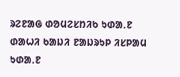ᱨᱮᱱᱟᱜ ᱰᱚᱢᱮᱥᱴᱤᱠ ᱩᱰᱟᱹᱱ ᱰᱟᱦᱤ ᱠᱟᱡᱤ ᱱᱟᱡᱨᱩᱞ ᱤᱥᱞᱟᱢ ᱩᱰᱟᱹᱱ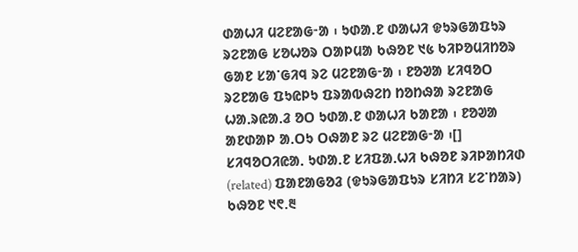ᱰᱟᱦᱤ ᱢᱮᱱᱟᱜᱼᱟ ᱾ ᱩᱰᱟᱹᱱ ᱰᱟᱦᱤ ᱫᱩᱨᱜᱟᱯᱩᱨ ᱨᱮᱱᱟᱜ ᱥᱚᱦᱚᱨ ᱛᱟᱞᱢᱟ ᱠᱷᱚᱱ ᱑᱕ ᱠᱤᱞᱚᱢᱤᱴᱚᱨ ᱜᱟᱱ ᱥᱟᱸᱜᱤᱧ ᱨᱮ ᱢᱮᱱᱟᱜᱼᱟ ᱾ ᱱᱚᱣᱟ ᱥᱤᱧᱚᱛ ᱨᱮᱱᱟᱜ ᱯᱩᱭᱞᱩ ᱯᱨᱟᱵᱷᱮᱴ ᱴᱚᱴᱷᱟ ᱨᱮᱱᱟᱜ ᱦᱟᱹᱨᱭᱟᱹᱲ ᱚᱛ ᱩᱰᱟᱹᱱ ᱰᱟᱦᱤ ᱠᱟᱱᱟ ᱾ ᱱᱚᱣᱟ ᱟᱱᱰᱟᱞ ᱟᱹᱛᱩ ᱛᱷᱟᱱ ᱨᱮ ᱢᱮᱱᱟᱜᱼᱟ ᱾[]
ᱥᱤᱧᱚᱛᱤᱭᱟᱹ ᱩᱰᱟᱹᱱ ᱥᱤᱯᱟᱹᱦᱤ ᱠᱷᱚᱱ ᱨᱤᱞᱟᱴᱤᱰ (related) ᱯᱟᱱᱟᱜᱚᱲ (ᱫᱩᱨᱜᱟᱯᱩᱨ ᱥᱤᱴᱤ ᱥᱮᱸᱴᱟᱨ) ᱠᱷᱚᱱ ᱑᱖.᱓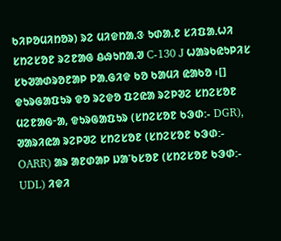ᱠᱤᱞᱚᱢᱤᱴᱚᱨ) ᱨᱮ ᱢᱤᱫᱴᱟᱹᱝ ᱩᱰᱟᱹᱱ ᱥᱤᱯᱟᱹᱦᱤ ᱥᱴᱮᱥᱚᱱ ᱨᱮᱱᱟᱜ ᱪᱷᱩᱴᱟᱹᱣ C-130 J ᱦᱟᱨᱠᱭᱩᱞᱤᱥ ᱥᱠᱣᱟᱰᱨᱚᱱᱟᱞ ᱞᱟᱹᱜᱤᱫ ᱠᱚ ᱠᱟᱢᱤ ᱭᱟᱠᱚ ᱾[]
ᱫᱩᱨᱜᱟᱯᱩᱨ ᱫᱚ ᱨᱮᱫᱚ ᱯᱮᱭᱟ ᱨᱮᱞᱣᱮ ᱥᱴᱮᱥᱚᱱ ᱢᱮᱱᱟᱜᱼᱟ, ᱫᱩᱨᱜᱟᱯᱩᱨ (ᱥᱴᱮᱥᱚᱱ ᱠᱳᱰ:- DGR), ᱣᱟᱨᱤᱭᱟ ᱨᱮᱞᱣᱮ ᱥᱴᱮᱥᱚᱱ (ᱥᱴᱮᱥᱚᱱ ᱠᱳᱰ:- OARR) ᱟᱨ ᱟᱱᱰᱟᱞ ᱡᱟᱸᱠᱥᱚᱱ (ᱥᱴᱮᱥᱚᱱ ᱠᱳᱰ:- UDL) ᱤᱫᱤ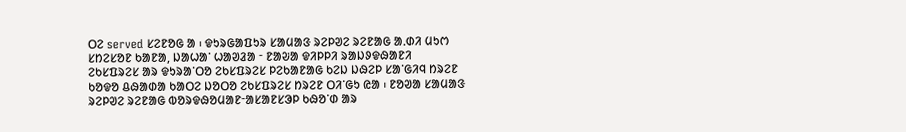ᱛᱮ served ᱥᱮᱱᱚᱜ ᱟ ᱾ ᱫᱩᱨᱜᱟᱯᱩᱨ ᱥᱟᱢᱟᱝ ᱨᱮᱞᱣᱮ ᱨᱮᱱᱟᱜ ᱟᱹᱰᱤ ᱢᱩᱬ ᱥᱴᱮᱥᱚᱱ ᱠᱟᱱᱟ, ᱡᱟᱦᱟᱸ ᱦᱟᱣᱲᱟ ᱼ ᱱᱟᱶᱟ ᱫᱤᱞᱞᱤ ᱨᱟᱡᱽᱫᱷᱟᱱᱤ ᱮᱠᱥᱯᱨᱮᱥ ᱟᱨ ᱫᱩᱨᱟᱸᱛᱚ ᱮᱠᱥᱯᱨᱮᱥ ᱞᱮᱠᱟᱱᱟᱜ ᱠᱮᱡ ᱡᱷᱮᱞ ᱥᱟᱸᱜᱤᱧ ᱴᱨᱮᱱ ᱠᱚᱫᱚ ᱪᱷᱟᱰᱟ ᱠᱟᱛᱮ ᱡᱚᱛᱚ ᱮᱠᱥᱯᱨᱮᱥ ᱴᱨᱮᱱ ᱛᱤᱸᱜᱩ ᱭᱟ ᱾ ᱱᱚᱣᱟ ᱥᱟᱢᱟᱝ ᱨᱮᱞᱣᱮ ᱨᱮᱱᱟᱜ ᱵᱚᱨᱫᱷᱚᱢᱟᱱᱼᱟᱥᱟᱱᱥᱳᱞ ᱠᱷᱚᱸᱰ ᱟᱨ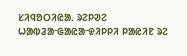ᱥᱤᱧᱚᱛᱤᱭᱟᱹ ᱨᱮᱞᱣᱮ ᱦᱟᱵᱲᱟᱼᱜᱟᱭᱟᱼᱫᱤᱞᱞᱤ ᱞᱟᱭᱤᱱ ᱨᱮ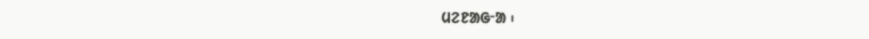ᱢᱮᱱᱟᱜᱼᱟ ᱾